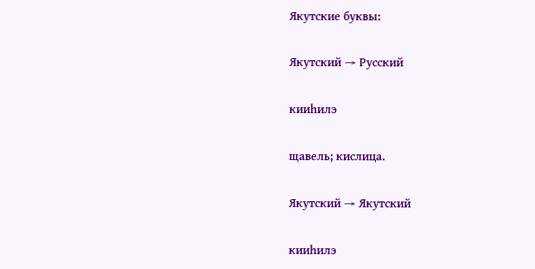Якутские буквы:

Якутский → Русский

кииһилэ

щавель; кислица.

Якутский → Якутский

кииһилэ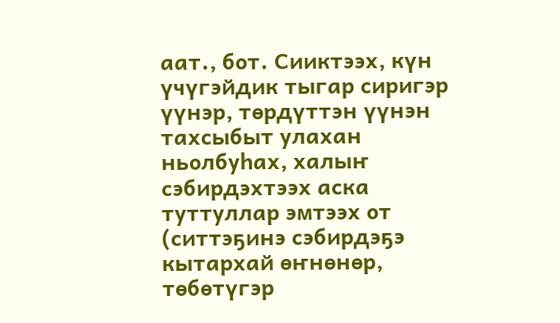аат., бот. Сииктээх, күн үчүгэйдик тыгар сиригэр үүнэр, төрдүттэн үүнэн тахсыбыт улахан ньолбуһах, халыҥ сэбирдэхтээх аска туттуллар эмтээх от (ситтэҕинэ сэбирдэҕэ кытархай өҥнөнөр, төбөтүгэр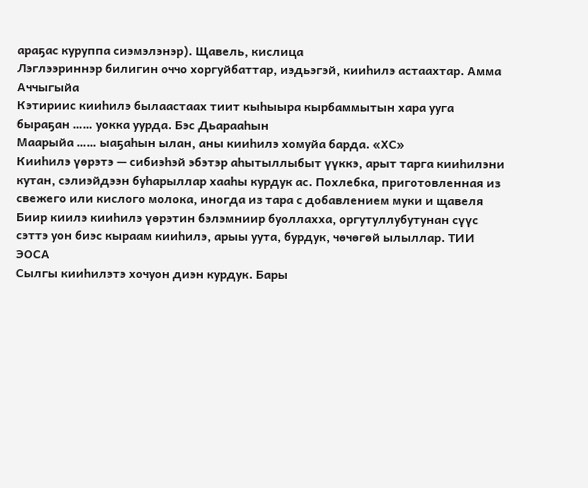араҕас куруппа сиэмэлэнэр). Щавель, кислица
Лэглээриннэр билигин оччо хоргуйбаттар, иэдьэгэй, кииһилэ астаахтар. Амма Аччыгыйа
Кэтириис кииһилэ былаастаах тиит кыһыыра кырбаммытын хара ууга быраҕан …… уокка уурда. Бэс Дьарааһын
Маарыйа …… ыаҕаһын ылан, аны кииһилэ хомуйа барда. «ХС»
Кииһилэ үөрэтэ — сибиэһэй эбэтэр аһытыллыбыт үүккэ, арыт тарга кииһилэни кутан, сэлиэйдээн буһарыллар хааһы курдук ас. Похлебка, приготовленная из свежего или кислого молока, иногда из тара с добавлением муки и щавеля
Биир киилэ кииһилэ үөрэтин бэлэмниир буоллахха, оргутуллубутунан сүүс сэттэ уон биэс кыраам кииһилэ, арыы уута, бурдук, чөчөгөй ылыллар. ТИИ ЭОСА
Сылгы кииһилэтэ хочуон диэн курдук. Бары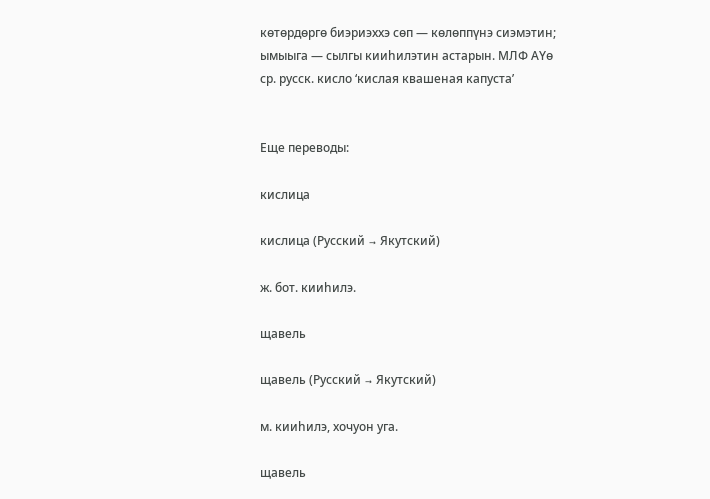көтөрдөргө биэриэххэ сөп — көлөппүнэ сиэмэтин; ымыыга — сылгы кииһилэтин астарын. МЛФ АҮө
ср. русск. кисло ‘кислая квашеная капуста’


Еще переводы:

кислица

кислица (Русский → Якутский)

ж. бот. кииһилэ.

щавель

щавель (Русский → Якутский)

м. кииһилэ, хочуон уга.

щавель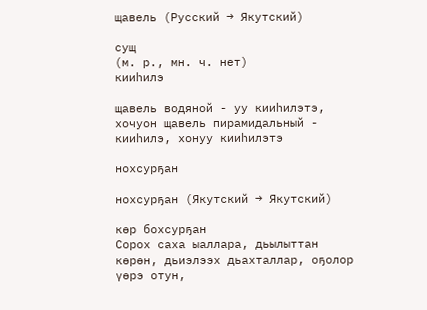щавель (Русский → Якутский)

сущ
(м. р., мн. ч. нет)
кииһилэ

щавель водяной - уу кииһилэтэ, хочуон щавель пирамидальный - кииһилэ, хонуу кииһилэтэ

нохсурҕан

нохсурҕан (Якутский → Якутский)

көр бохсурҕан
Сорох саха ыаллара, дьылыттан көрөн, дьиэлээх дьахталлар, оҕолор үөрэ отун,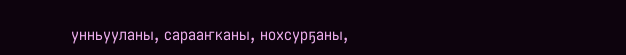унньууланы, сарааҥканы, нохсурҕаны,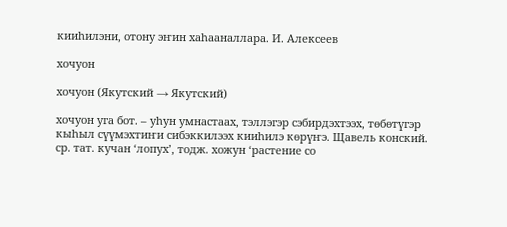кииһилэни, отону эҥин хаһааналлара. И. Алексеев

хочуон

хочуон (Якутский → Якутский)

хочуон уга бот. – уһун умнастаах, тэллэгэр сэбирдэхтээх, төбөтүгэр кыһыл сүүмэхтиҥи сибэккилээх кииһилэ көрүҥэ. Щавель конский.
ср. тат. кучан ‘лопух’, тодж. хожун ‘растение со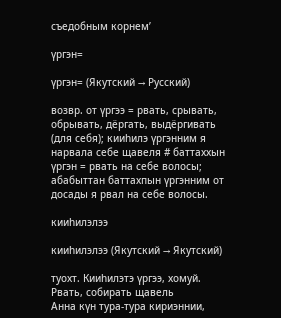съедобным корнем’

үргэн=

үргэн= (Якутский → Русский)

возвр. от үргээ = рвать, срывать, обрывать, дёргать, выдёргивать (для себя); кииһилэ үргэнним я нарвала себе щавеля # баттаххын үргэн = рвать на себе волосы; абабыттан баттахпын үргэнним от досады я рвал на себе волосы.

кииһилэлээ

кииһилэлээ (Якутский → Якутский)

туохт. Кииһилэтэ үргээ, хомуй. Рвать, собирать щавель
Анна күн тура-тура кириэннии,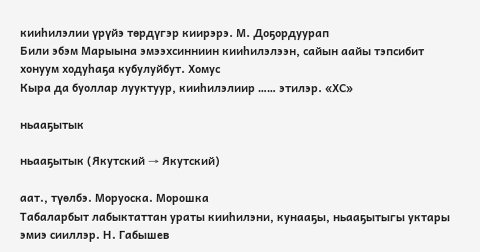кииһилэлии үрүйэ төрдүгэр киирэрэ. М. Доҕордуурап
Били эбэм Марыына эмээхсинниин кииһилэлээн, сайын аайы тэпсибит хонуум ходуһаҕа кубулуйбут. Хомус
Кыра да буоллар лууктуур, кииһилэлиир …… этилэр. «ХС»

ньааҕытык

ньааҕытык (Якутский → Якутский)

аат., түөлбэ. Моруоска. Морошка
Табаларбыт лабыктаттан ураты кииһилэни, кунааҕы, ньааҕытыгы уктары эмиэ сииллэр. Н. Габышев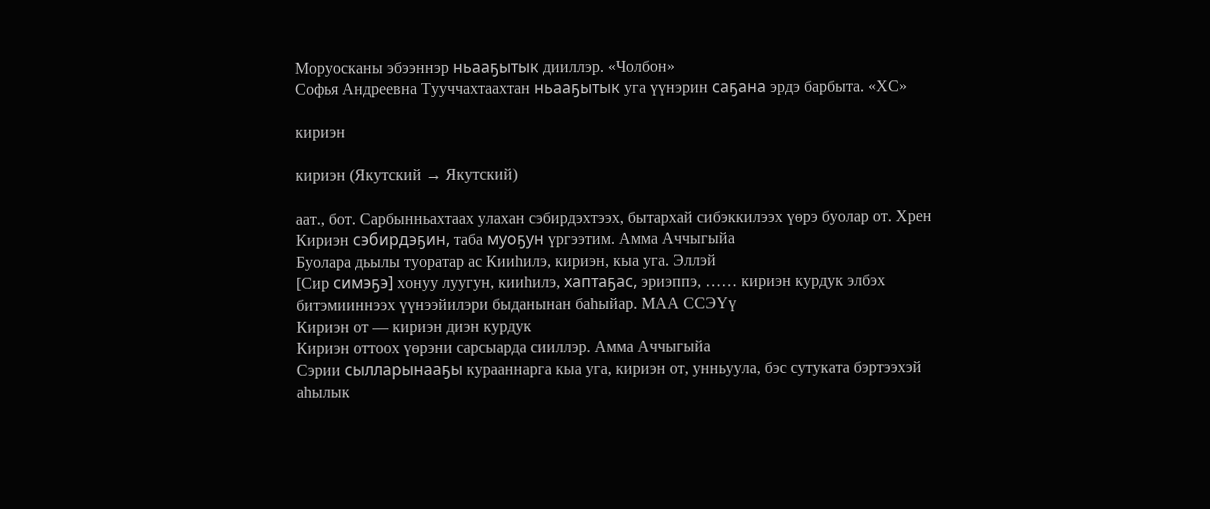Моруосканы эбээннэр ньааҕытык дииллэр. «Чолбон»
Софья Андреевна Тууччахтаахтан ньааҕытык уга үүнэрин саҕана эрдэ барбыта. «ХС»

кириэн

кириэн (Якутский → Якутский)

аат., бот. Сарбынньахтаах улахан сэбирдэхтээх, бытархай сибэккилээх үөрэ буолар от. Хрен
Кириэн сэбирдэҕин, таба муоҕун үргээтим. Амма Аччыгыйа
Буолара дьылы туоратар ас Кииһилэ, кириэн, кыа уга. Эллэй
[Сир симэҕэ] хонуу луугун, кииһилэ, хаптаҕас, эриэппэ, …… кириэн курдук элбэх битэмииннээх үүнээйилэри быданынан баһыйар. МАА ССЭҮү
Кириэн от — кириэн диэн курдук
Кириэн оттоох үөрэни сарсыарда сииллэр. Амма Аччыгыйа
Сэрии сылларынааҕы курааннарга кыа уга, кириэн от, унньуула, бэс сутуката бэртээхэй аһылык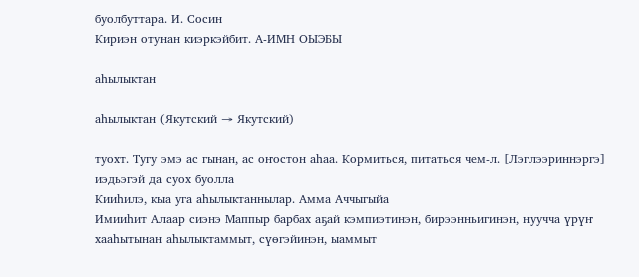буолбуттара. И. Сосин
Кириэн отунан киэркэйбит. А-ИМН ОЫЭБЫ

аһылыктан

аһылыктан (Якутский → Якутский)

туохт. Тугу эмэ ас гынан, ас оҥостон аһаа. Кормиться, питаться чем-л. [Лэглээриннэргэ] иэдьэгэй да суох буолла
Кииһилэ, кыа уга аһылыктаннылар. Амма Аччыгыйа
Имииһит Алаар сиэнэ Маппыр барбах аҕай кэмпиэтинэн, бирээнньигинэн, нуучча үрүҥ хааһытынан аһылыктаммыт, сүөгэйинэн, ыаммыт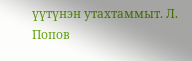үүтүнэн утахтаммыт. Л. Попов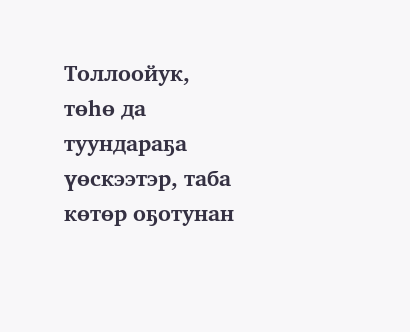Толлоойук, төһө да туундараҕа үөскээтэр, таба көтөр оҕотунан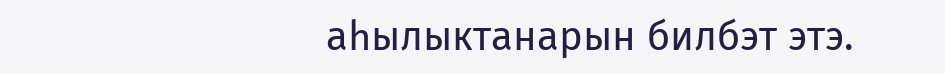аһылыктанарын билбэт этэ.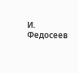И. Федосеев